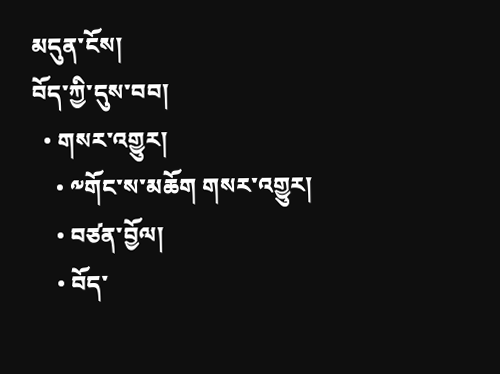མདུན་ངོས།
བོད་ཀྱི་དུས་བབ།
  • གསར་འགྱུར།
    • ༸གོང་ས་མཆོག གསར་འགྱུར།
    • བཙན་བྱོལ།
    • བོད་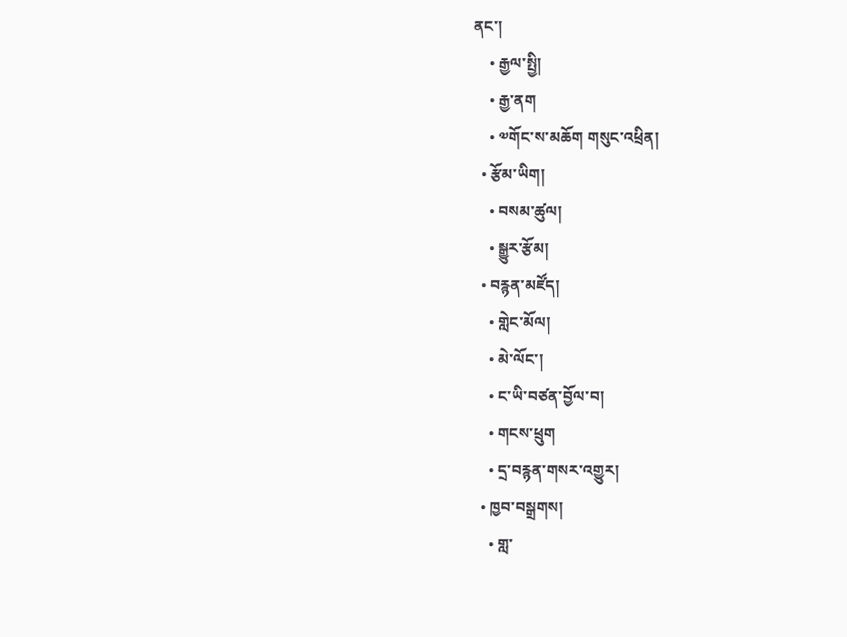ནང་།
    • རྒྱལ་སྤྱི།
    • རྒྱ་ནག
    • ༧གོང་ས་མཆོག གསུང་འཕྲིན།
  • རྩོམ་ཡིག།
    • བསམ་ཚུལ།
    • སྒྱུར་རྩོམ།
  • བརྙན་མཛོད།
    • གླེང་མོལ།
    • མེ་ལོང་།
    • ང་ཡི་བཙན་བྱོལ་བ།
    • གངས་ཕྲུག
    • དྲ་བརྙན་གསར་འགྱུར།
  • ཁྱབ་བསྒྲགས།
    • གླ་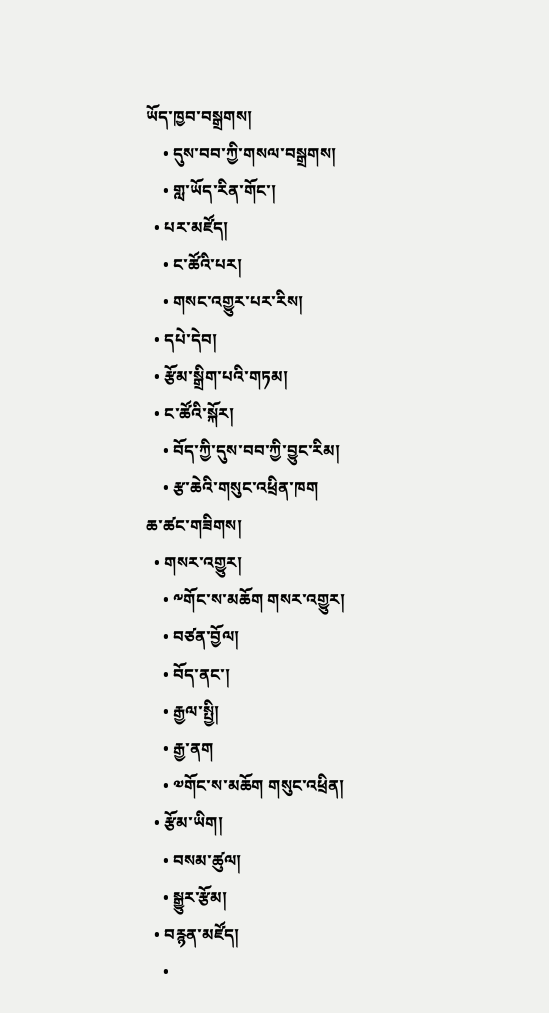ཡོད་ཁྱབ་བསྒྲགས།
    • དུས་བབ་ཀྱི་གསལ་བསྒྲགས།
    • གླ་ཡོད་རིན་གོང་།
  • པར་མཛོད།
    • ང་ཚོའི་པར།
    • གསང་འགྱུར་པར་རིས།
  • དཔེ་དེབ།
  • རྩོམ་སྒྲིག་པའི་གཏམ།
  • ང་ཚོའི་སྐོར།
    • བོད་ཀྱི་དུས་བབ་ཀྱི་བྱུང་རིམ།
    • རྩ་ཆེའི་གསུང་འཕྲིན་ཁག
ཆ་ཚང་གཟིགས།
  • གསར་འགྱུར།
    • ༸གོང་ས་མཆོག གསར་འགྱུར།
    • བཙན་བྱོལ།
    • བོད་ནང་།
    • རྒྱལ་སྤྱི།
    • རྒྱ་ནག
    • ༧གོང་ས་མཆོག གསུང་འཕྲིན།
  • རྩོམ་ཡིག།
    • བསམ་ཚུལ།
    • སྒྱུར་རྩོམ།
  • བརྙན་མཛོད།
    •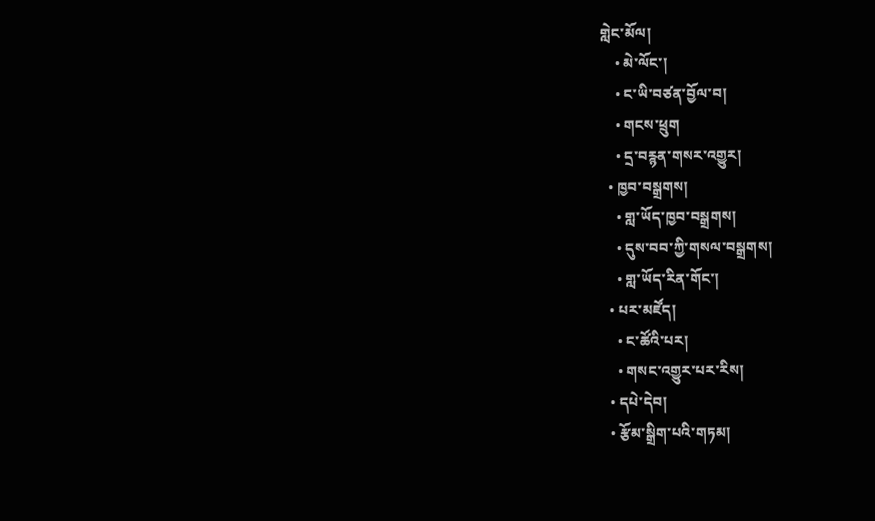གླེང་མོལ།
    • མེ་ལོང་།
    • ང་ཡི་བཙན་བྱོལ་བ།
    • གངས་ཕྲུག
    • དྲ་བརྙན་གསར་འགྱུར།
  • ཁྱབ་བསྒྲགས།
    • གླ་ཡོད་ཁྱབ་བསྒྲགས།
    • དུས་བབ་ཀྱི་གསལ་བསྒྲགས།
    • གླ་ཡོད་རིན་གོང་།
  • པར་མཛོད།
    • ང་ཚོའི་པར།
    • གསང་འགྱུར་པར་རིས།
  • དཔེ་དེབ།
  • རྩོམ་སྒྲིག་པའི་གཏམ།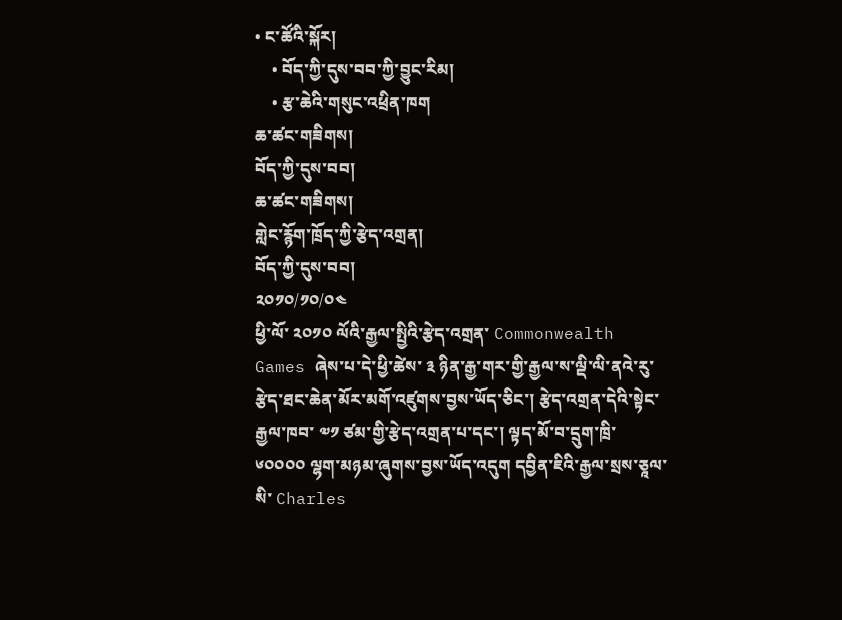• ང་ཚོའི་སྐོར།
    • བོད་ཀྱི་དུས་བབ་ཀྱི་བྱུང་རིམ།
    • རྩ་ཆེའི་གསུང་འཕྲིན་ཁག
ཆ་ཚང་གཟིགས།
བོད་ཀྱི་དུས་བབ།
ཆ་ཚང་གཟིགས།
གླེང་རྙོག་ཁྲོད་ཀྱི་རྩེད་འགྲན།
བོད་ཀྱི་དུས་བབ།
༢༠༡༠/༡༠/༠༤
ཕྱི་ལོ་ ༢༠༡༠ ལོའི་རྒྱལ་སྤྱིའི་རྩེད་འགྲན་ Commonwealth Games ཞེས་པ་དེ་ཕྱི་ཚེས་ ༣ ཉིན་རྒྱ་གར་གྱི་རྒྱལ་ས་ལྡི་ལི་ནའེ་རུ་རྩེད་ཐང་ཆེན་མོར་མགོ་འཛུགས་བྱས་ཡོད་ཅིང་། རྩེད་འགྲན་དེའི་སྟེང་རྒྱལ་ཁབ་ ༧༡ ཙམ་གྱི་རྩེད་འགྲན་པ་དང་། ལྟད་མོ་བ་དྲུག་ཁྲི་ ༦༠༠༠༠ ལྷག་མཉམ་ཞུགས་བྱས་ཡོད་འདུག དབྱིན་ཇིའི་རྒྱལ་སྲས་ཅཱལ་སི་ Charles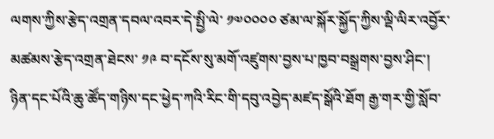ལགས་ཀྱིས་རྩེད་འགྲན་དབལ་འབར་དེ་སྤྱི་ལེ་ ༡༧༠༠༠༠ ཙམ་ལ་སྐོར་སྐྱོད་ཀྱིས་ལྡི་ལིར་འབྱོར་མཚམས་རྩེད་འགྲན་ཐེངས་ ༡༩ བ་དངོས་སུ་མགོ་འཛུགས་བྱས་པ་ཁྱབ་བསྒྲགས་བྱས་ཤིང་། ཉིན་དང་པོའི་ཆུ་ཚོད་གཉིས་དང་ཕྱེད་ཀའི་རིང་གི་དབུ་འབྱེད་མཛད་སྒོའི་ཐོག རྒྱ་གར་གྱི་སློབ་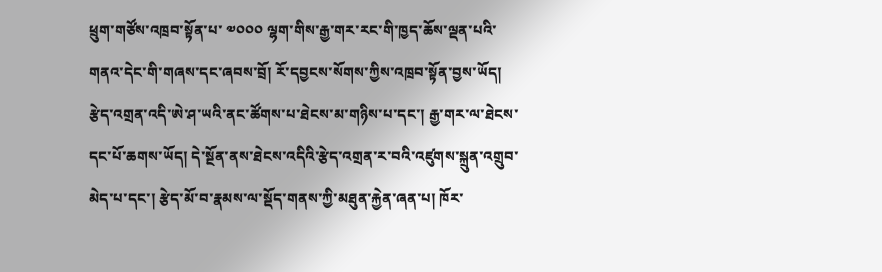ཕྲུག་གཙོས་འཁྲབ་སྟོན་པ་ ༧༠༠༠ ལྷག་གིས་རྒྱ་གར་རང་གི་ཁྱད་ཆོས་ལྡན་པའི་གནའ་དེང་གི་གཞས་དང་ཞབས་བྲོ། རོ་དབྱངས་སོགས་ཀྱིས་འཁྲབ་སྟོན་བྱས་ཡོད།
རྩེད་འགྲན་འདི་ཨེ་ཤ་ཡའི་ནང་ཚོགས་པ་ཐེངས་མ་གཉིས་པ་དང་། རྒྱ་གར་ལ་ཐེངས་དང་པོ་ཆགས་ཡོད། དེ་སྔོན་ནས་ཐེངས་འདིའི་རྩེད་འགྲན་ར་བའི་འཛུགས་སྐྲུན་འགྲུབ་མེད་པ་དང་། རྩེད་མོ་བ་རྣམས་ལ་སྡོད་གནས་ཀྱི་མཐུན་རྐྱེན་ཞན་པ། ཁོར་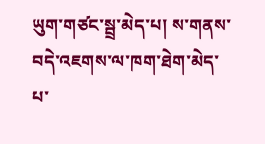ཡུག་གཙང་སྦྲ་མེད་པ། ས་གནས་བདེ་འཇགས་ལ་ཁག་ཐེག་མེད་པ་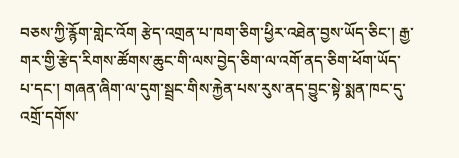བཅས་ཀྱི་རྙོག་གླེང་འོག རྩེད་འགྲན་པ་ཁག་ཅིག་ཕྱིར་འཐེན་བྱས་ཡོད་ཅིང་། རྒྱ་གར་གྱི་རྩེད་རིགས་ཚོགས་ཆུང་གི་ལས་བྱེད་ཅིག་ལ་འགོ་ནད་ཅིག་ཕོག་ཡོད་པ་དང་། གཞན་ཞིག་ལ་དུག་སྦྲང་གིས་རྐྱེན་པས་རུས་ནད་བྱུང་སྟེ་སྨན་ཁང་དུ་འགྲོ་དགོས་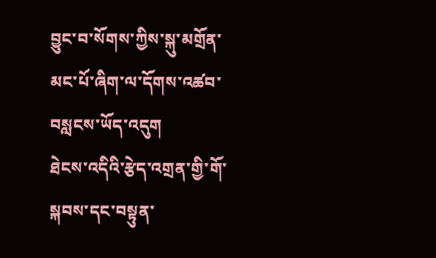བྱུང་བ་སོགས་ཀྱིས་སྐུ་མགྲོན་མང་པོ་ཞིག་ལ་དོགས་འཚབ་བསླངས་ཡོད་འདུག
ཐེངས་འདིའི་རྩེད་འགྲན་གྱི་གོ་སྐབས་དང་བསྟུན་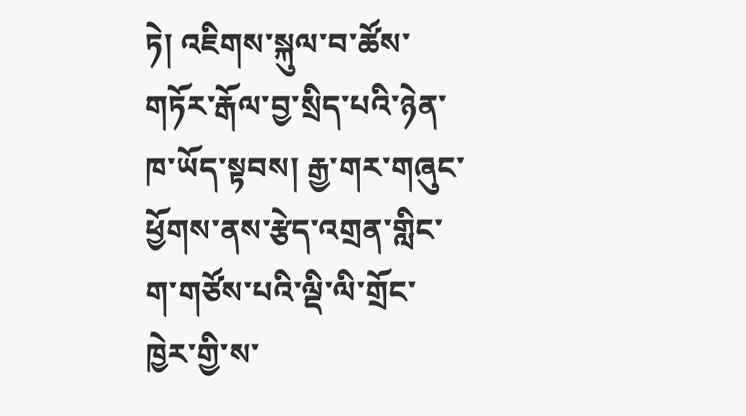ཏེ། འཇིགས་སྐུལ་བ་ཚོས་གཏོར་རྒོལ་བྱ་སྲིད་པའི་ཉེན་ཁ་ཡོད་སྟབས། རྒྱ་གར་གཞུང་ཕྱོགས་ནས་རྩེད་འགྲན་གླིང་ག་གཙོས་པའི་ལྡི་ལི་གྲོང་ཁྱེར་གྱི་ས་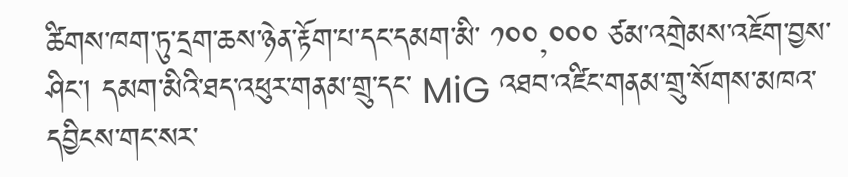ཚིགས་ཁག་ཏུ་དྲག་ཆས་ཉེན་རྟོག་པ་དང་དམག་མི་ ༡༠༠,༠༠༠ ཙམ་འགྲེམས་འཇོག་བྱས་ཤིང་། དམག་མིའི་ཐད་འཕུར་གནམ་གྲུ་དང་ MiG འཐབ་འཛིང་གནམ་གྲུ་སོགས་མཁའ་དབྱིངས་གང་སར་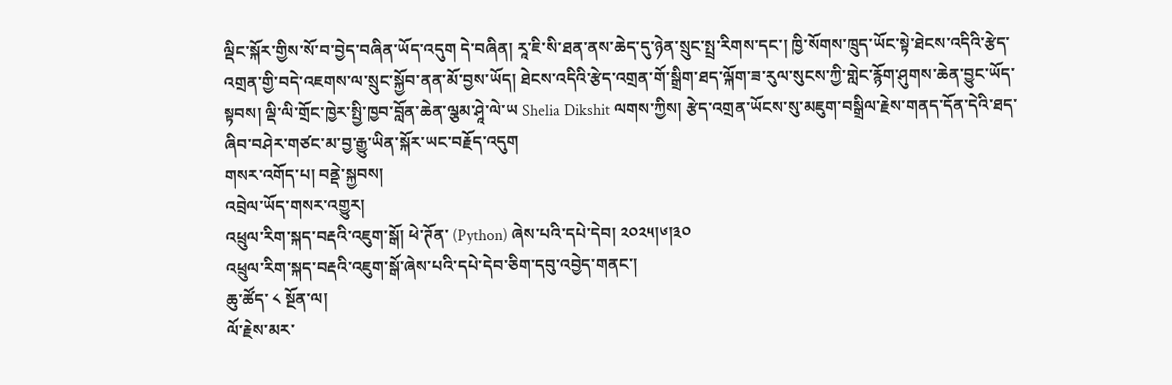ལྡིང་སྐོར་གྱིས་སོ་བ་བྱེད་བཞིན་ཡོད་འདུག དེ་བཞིན། རཱ་ཇི་སི་ཐན་ནས་ཆེད་དུ་ཉེན་སྲུང་སྤྲ་རིགས་དང་། ཁྱི་སོགས་ཁྲུད་ཡོང་སྟེ་ཐེངས་འདིའི་རྩེད་འགྲན་གྱི་བདེ་འཇགས་ལ་སྲུང་སྐྱོབ་ནན་མོ་བྱས་ཡོད། ཐེངས་འདིའི་རྩེད་འགྲན་གོ་སྒྲིག་ཐད་ལྐོག་ཟ་རུལ་སུངས་ཀྱི་གླེང་རྙོག་ཤུགས་ཆེན་བྱུང་ཡོད་སྟབས། ལྡི་ལི་གྲོང་ཁྱེར་སྤྱི་ཁྱབ་བློན་ཆེན་ལྕམ་ཤཱེ་ལེ་ཡ Shelia Dikshit ལགས་ཀྱིས། རྩེད་འགྲན་ཡོངས་སུ་མཇུག་བསྒྲིལ་རྗེས་གནད་དོན་དེའི་ཐད་ཞིབ་བཤེར་གཙང་མ་བྱ་རྒྱུ་ཡིན་སྐོར་ཡང་བརྗོད་འདུག
གསར་འགོད་པ། བནྡེ་སྐྱབས།
འབྲེལ་ཡོད་གསར་འགྱུར།
འཕྲུལ་རིག་སྐད་བརྡའི་འཇུག་སྒོ། ཕེ་ཊོན་ (Python) ཞེས་པའི་དཔེ་དེབ། ༢༠༢༥།༦།༣༠
འཕྲུལ་རིག་སྐད་བརྡའི་འཇུག་སྒོ་ཞེས་པའི་དཔེ་དེབ་ཅིག་དབུ་འབྱེད་གནང་།
ཆུ་ཚོད་ ༨ སྔོན་ལ།
ལོ་རྗེས་མར་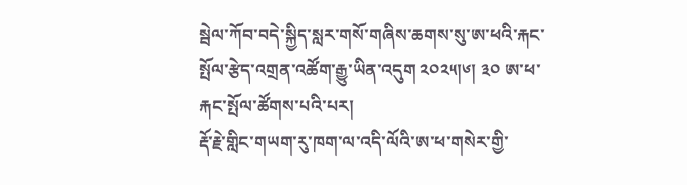སྦེལ་ཀོབ་བདེ་སྐྱིད་སླར་གསོ་གཞིས་ཆགས་སུ་ཨ་ཕའི་རྐང་སྤོལ་རྩེད་འགྲན་འཚོག་རྒྱུ་ཡིན་འདུག ༢༠༢༥།༦། ༣༠ ཨ་ཕ་རྐང་སྤོལ་ཚོགས་པའི་པར།
རྡོ་རྗེ་གླིང་གཡག་རུ་ཁག་ལ་འདི་ལོའི་ཨ་ཕ་གསེར་གྱི་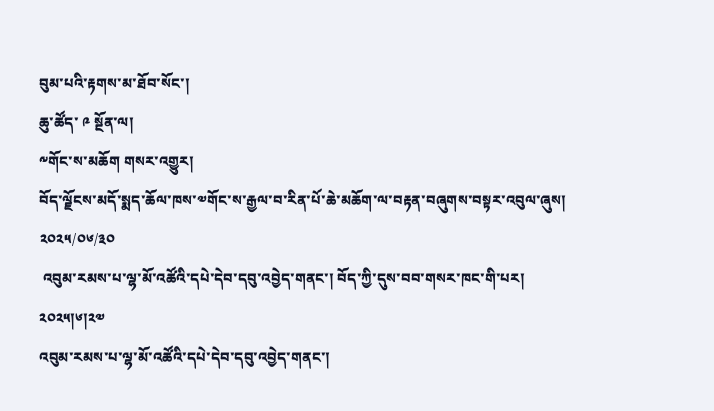བུམ་པའི་རྟགས་མ་ཐོབ་སོང་།
ཆུ་ཚོད་ ༩ སྔོན་ལ།
༸གོང་ས་མཆོག གསར་འགྱུར།
བོད་ལྗོངས་མདོ་སྨད་ཆོལ་ཁས་༧གོང་ས་རྒྱལ་བ་རིན་པོ་ཆེ་མཆོག་ལ་བརྟན་བཞུགས་བསྟར་འབུལ་ཞུས།
༢༠༢༥/༠༦/༣༠
 འབུམ་རམས་པ་ལྷ་མོ་འཚོའི་དཔེ་དེབ་དབུ་འབྱེད་གནང་། བོད་ཀྱི་དུས་བབ་གསར་ཁང་གི་པར། ༢༠༢༥།༦།༢༧
འབུམ་རམས་པ་ལྷ་མོ་འཚོའི་དཔེ་དེབ་དབུ་འབྱེད་གནང་།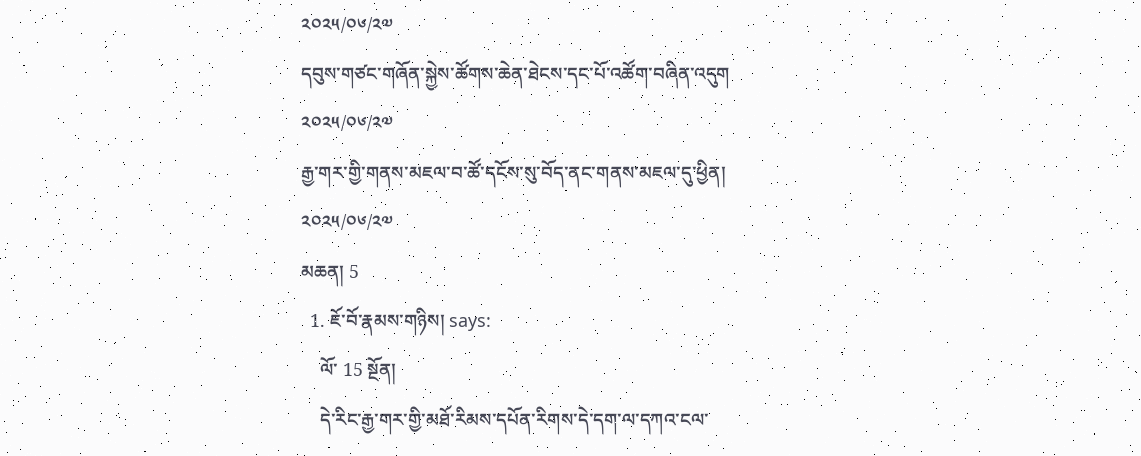༢༠༢༥/༠༦/༢༧
དབུས་གཙང་གཞོན་སྐྱེས་ཚོགས་ཆེན་ཐེངས་དང་པོ་འཚོག་བཞིན་འདུག
༢༠༢༥/༠༦/༢༧
རྒྱ་གར་གྱི་གནས་མཇལ་བ་ཚོ་དངོས་སུ་བོད་ནང་གནས་མཇལ་དུ་ཕྱིན།
༢༠༢༥/༠༦/༢༧
མཆན། 5
  1. ཇོ་བོ་རྣམས་གཉིས། says:
    ལོ་ 15 སྔོན།
    དེ་རིང་རྒྱ་གར་གྱི་མཐོ་རིམས་དཔོན་རིགས་དེ་དག་ལ་དཀའ་ངལ་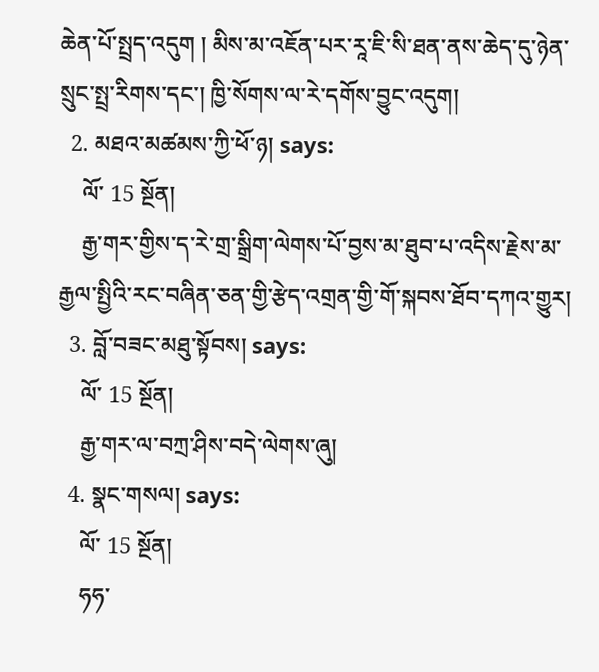ཆེན་པོ་སྤྲད་འདུག ། མིས་མ་འཇོན་པར་རཱ་ཇི་སི་ཐན་ནས་ཆེད་དུ་ཉེན་སྲུང་སྤྲ་རིགས་དང་། ཁྱི་སོགས་ལ་རེ་དགོས་བྱུང་འདུག།
  2. མཐའ་མཚམས་ཀྱི་ཕོ་ཉ། says:
    ལོ་ 15 སྔོན།
    རྒྱ་གར་གྱིས་ད་རེ་གྲ་སྒྲིག་ལེགས་པོ་བྱས་མ་ཐུབ་པ་འདིས་རྗེས་མ་རྒྱལ་སྤྱིའི་རང་བཞིན་ཅན་གྱི་རྩེད་འགྲན་གྱི་གོ་སྐབས་ཐོབ་དཀའ་གྱུར།
  3. བློ་བཟང་མཐུ་སྟོབས། says:
    ལོ་ 15 སྔོན།
    རྒྱ་གར་ལ་བཀྲ་ཤིས་བདེ་ལེགས་ཞུ།
  4. སྣང་གསལ། says:
    ལོ་ 15 སྔོན།
    ཧཧ་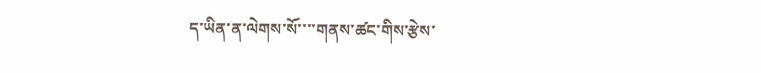ད་ཡིན་ན་ལེགས་སོ་་་་གནས་ཚང་གིས་རྩེས་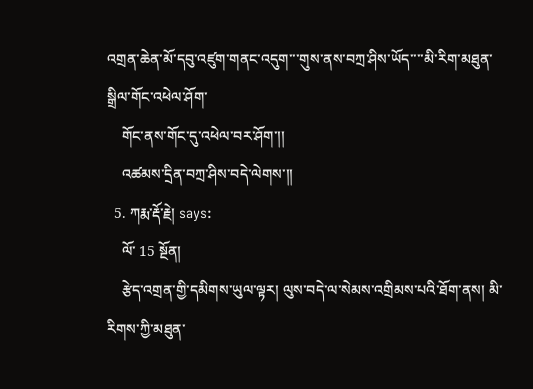འགྲན་ཆེན་མོ་དབུ་འཛུག་གནང་འདུག་་་གུས་ནས་བཀྲ་ཤིས་ཡོད་་་་མི་རིག་མཐུན་སྒྲིལ་གོང་འཕེལ་ཤོག་
    གོང་ནས་གོང་དུ་འཕེལ་བར་ཤོག་།།
    འཚམས་དྲིན་བཀྲ་ཤིས་བདེ་ལེགས་།།
  5. ཀརྨ་རྡོ་རྗེ། says:
    ལོ་ 15 སྔོན།
    རྩེད་འགྲན་གྱི་དམིགས་ཡུལ་ལྟར། ལུས་བདེ་ལ་སེམས་འགྲིམས་པའི་ཐོག་ནས། མི་རིགས་ཀྱི་མཐུན་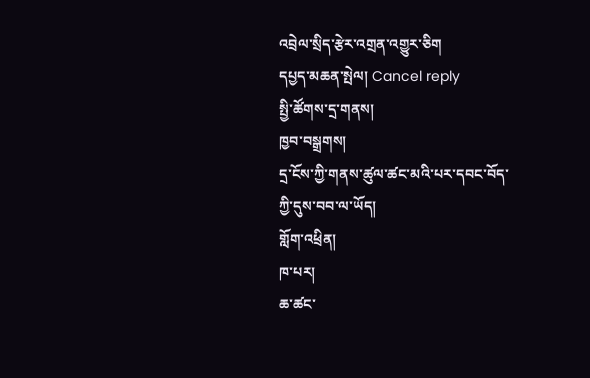འབྲེལ་སྲིད་རྩེར་འགྲན་འགྱུར་ཅིག
དཔྱད་མཆན་སྤེལ། Cancel reply
སྤྱི་ཚོགས་དྲ་གནས།
ཁྱབ་བསྒྲགས།
དྲ་ངོས་ཀྱི་གནས་ཚུལ་ཚང་མའི་པར་དབང་བོད་ཀྱི་དུས་བབ་ལ་ཡོད།
གློག་འཕྲིན།
ཁ་པར།
ཆ་ཚང་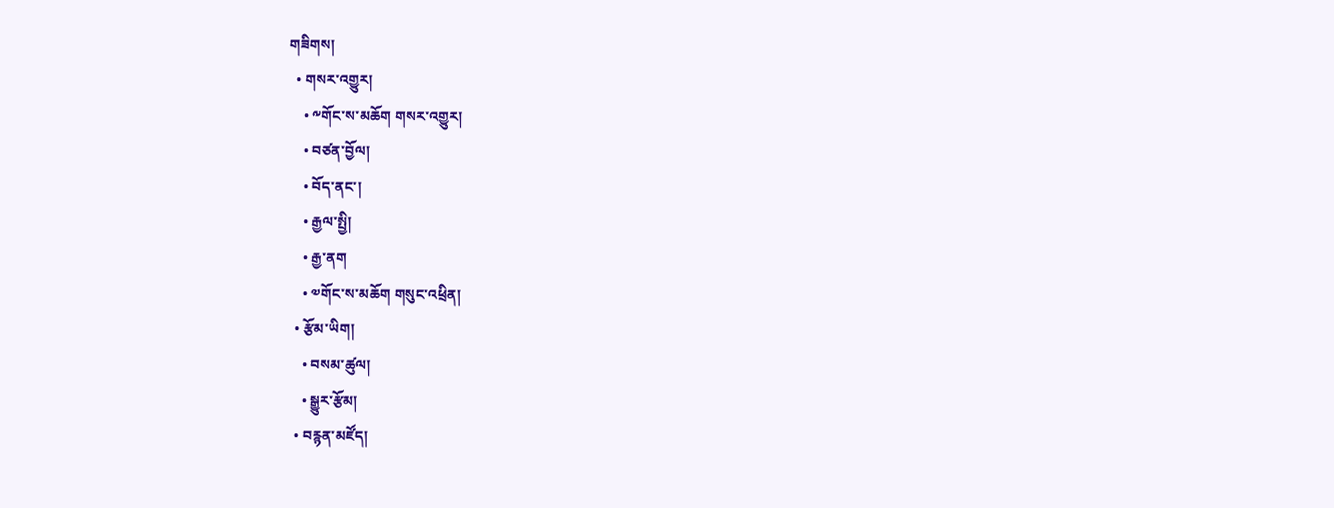གཟིགས།
  • གསར་འགྱུར།
    • ༸གོང་ས་མཆོག གསར་འགྱུར།
    • བཙན་བྱོལ།
    • བོད་ནང་།
    • རྒྱལ་སྤྱི།
    • རྒྱ་ནག
    • ༧གོང་ས་མཆོག གསུང་འཕྲིན།
  • རྩོམ་ཡིག།
    • བསམ་ཚུལ།
    • སྒྱུར་རྩོམ།
  • བརྙན་མཛོད།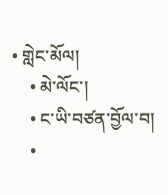• གླེང་མོལ།
    • མེ་ལོང་།
    • ང་ཡི་བཙན་བྱོལ་བ།
    •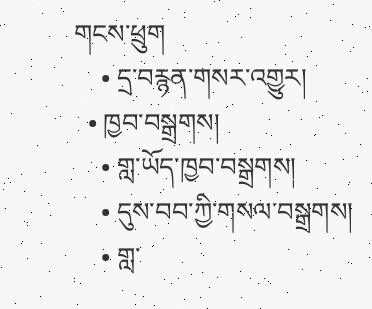གངས་ཕྲུག
    • དྲ་བརྙན་གསར་འགྱུར།
  • ཁྱབ་བསྒྲགས།
    • གླ་ཡོད་ཁྱབ་བསྒྲགས།
    • དུས་བབ་ཀྱི་གསལ་བསྒྲགས།
    • གླ་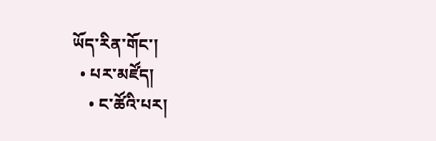ཡོད་རིན་གོང་།
  • པར་མཛོད།
    • ང་ཚོའི་པར།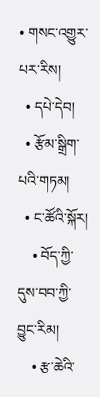• གསང་འགྱུར་པར་རིས།
  • དཔེ་དེབ།
  • རྩོམ་སྒྲིག་པའི་གཏམ།
  • ང་ཚོའི་སྐོར།
    • བོད་ཀྱི་དུས་བབ་ཀྱི་བྱུང་རིམ།
    • རྩ་ཆེའི་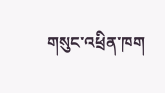གསུང་འཕྲིན་ཁག